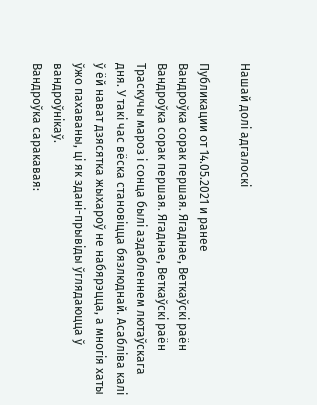Нашай долі адгалоскі

Публикации от 14.05.2021 и ранее
Вандроўка сорак першая. Ягаднае, Веткаўскі раён
Вандроўка сорак першая. Ягаднае, Веткаўскі раён
Траскучы мароз і сонца былі аздабленнем лютаўскага дня. У такі час вёска становіцца бязлюднай. Асабліва калі ў ёй нават дзясятка жыхароў не набярэцца, а многія хаты ўжо пахаваны, ці як здані-прывіды ўглядаюцца ў вандроўнікаў.
Вандроўка саракавая: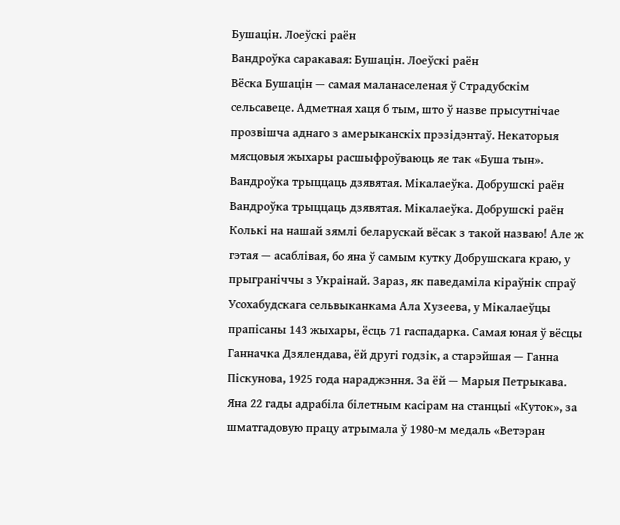Бушацін. Лоеўскі раён
Вандроўка саракавая: Бушацін. Лоеўскі раён
Вёска Бушацін — самая маланаселеная ў Страдубскім сельсавеце. Адметная хаця б тым, што ў назве прысутнічае прозвішча аднаго з амерыканскіх прэзідэнтаў. Некаторыя мясцовыя жыхары расшыфроўваюць яе так «Буша тын».
Вандроўка трыццаць дзявятая. Мікалаеўка. Добрушскі раён
Вандроўка трыццаць дзявятая. Мікалаеўка. Добрушскі раён
Колькі на нашай зямлі беларускай вёсак з такой назваю! Але ж гэтая — асаблівая, бо яна ў самым кутку Добрушскага краю, у прыграніччы з Украінай. Зараз, як паведаміла кіраўнік спраў Усохабудскага сельвыканкама Ала Хузеева, у Мікалаеўцы прапісаны 143 жыхары, ёсць 71 гаспадарка. Самая юная ў вёсцы Ганначка Дзялендава, ёй другі годзік, а старэйшая — Ганна Піскунова, 1925 года нараджэння. За ёй — Марыя Петрыкава. Яна 22 гады адрабіла білетным касірам на станцыі «Куток», за шматгадовую працу атрымала ў 1980-м медаль «Ветэран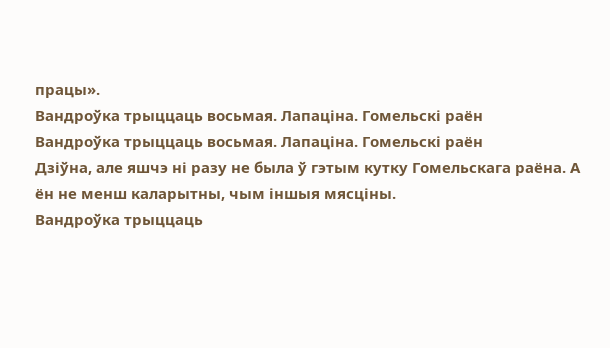працы».
Вандроўка трыццаць восьмая. Лапаціна. Гомельскі раён
Вандроўка трыццаць восьмая. Лапаціна. Гомельскі раён
Дзіўна, але яшчэ ні разу не была ў гэтым кутку Гомельскага раёна. А ён не менш каларытны, чым іншыя мясціны.
Вандроўка трыццаць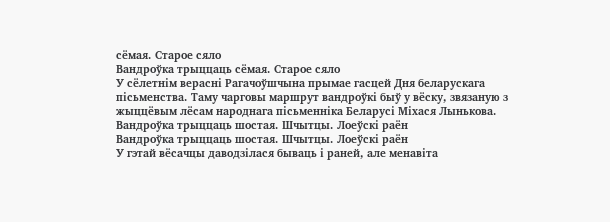сёмая. Старое сяло
Вандроўка трыццаць сёмая. Старое сяло
У сёлетнім верасні Рагачоўшчына прымае гасцей Дня беларускага пісьменства. Таму чарговы маршрут вандроўкі быў у вёску, звязаную з жыццёвым лёсам народнага пісьменніка Беларусі Міхася Лынькова.
Вандроўка трыццаць шостая. Шчытцы. Лоеўскi раён
Вандроўка трыццаць шостая. Шчытцы. Лоеўскi раён
У гэтай вёсачцы даводзілася бываць і раней, але менавіта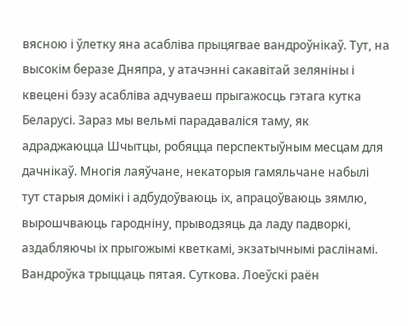вясною і ўлетку яна асабліва прыцягвае вандроўнікаў. Тут, на высокім беразе Дняпра, у атачэнні сакавітай зеляніны і квецені бэзу асабліва адчуваеш прыгажосць гэтага кутка Беларусі. Зараз мы вельмі парадаваліся таму, як адраджаюцца Шчытцы, робяцца перспектыўным месцам для дачнікаў. Многія лаяўчане, некаторыя гамяльчане набылі тут старыя домікі і адбудоўваюць іх, апрацоўваюць зямлю, вырошчваюць гародніну, прыводзяць да ладу падворкі, аздабляючы іх прыгожымі кветкамі, экзатычнымі раслінамі.
Вандроўка трыццаць пятая. Суткова. Лоеўскі раён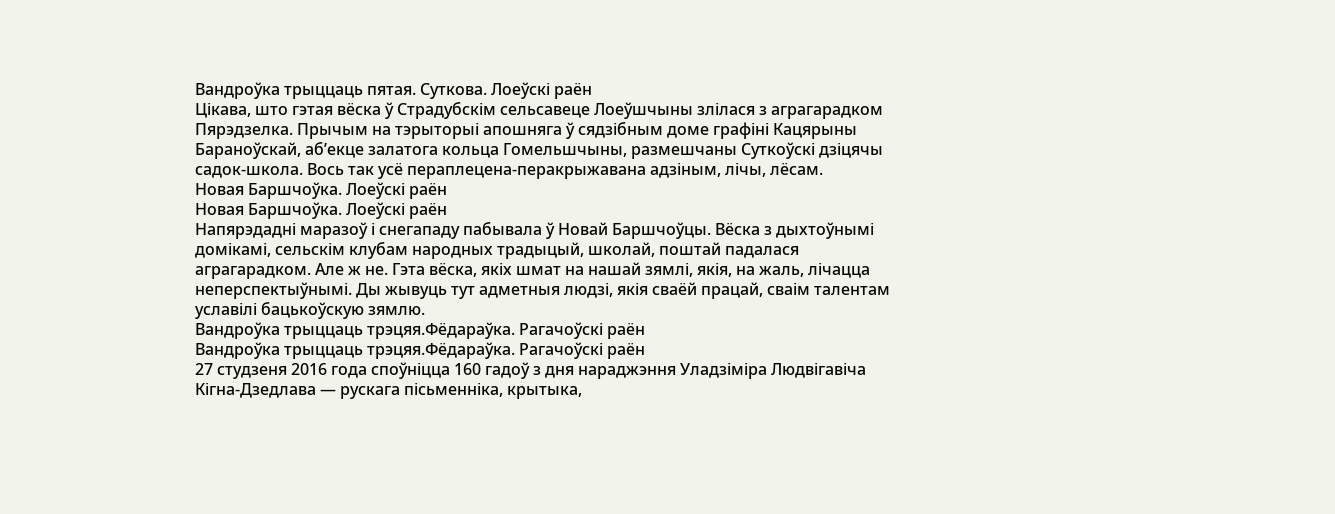Вандроўка трыццаць пятая. Суткова. Лоеўскі раён
Цікава, што гэтая вёска ў Страдубскім сельсавеце Лоеўшчыны злілася з аграгарадком Пярэдзелка. Прычым на тэрыторыі апошняга ў сядзібным доме графіні Кацярыны Бараноўскай, аб’екце залатога кольца Гомельшчыны, размешчаны Суткоўскі дзіцячы садок-школа. Вось так усё пераплецена-перакрыжавана адзіным, лічы, лёсам.
Новая Баршчоўка. Лоеўскі раён
Новая Баршчоўка. Лоеўскі раён
Напярэдадні маразоў і снегападу пабывала ў Новай Баршчоўцы. Вёска з дыхтоўнымі домікамі, сельскім клубам народных традыцый, школай, поштай падалася аграгарадком. Але ж не. Гэта вёска, якіх шмат на нашай зямлі, якія, на жаль, лічацца неперспектыўнымі. Ды жывуць тут адметныя людзі, якія сваёй працай, сваім талентам уславілі бацькоўскую зямлю.
Вандроўка трыццаць трэцяя.Фёдараўка. Рагачоўскі раён
Вандроўка трыццаць трэцяя.Фёдараўка. Рагачоўскі раён
27 студзеня 2016 года споўніцца 160 гадоў з дня нараджэння Уладзіміра Людвігавіча Кігна-Дзедлава — рускага пісьменніка, крытыка,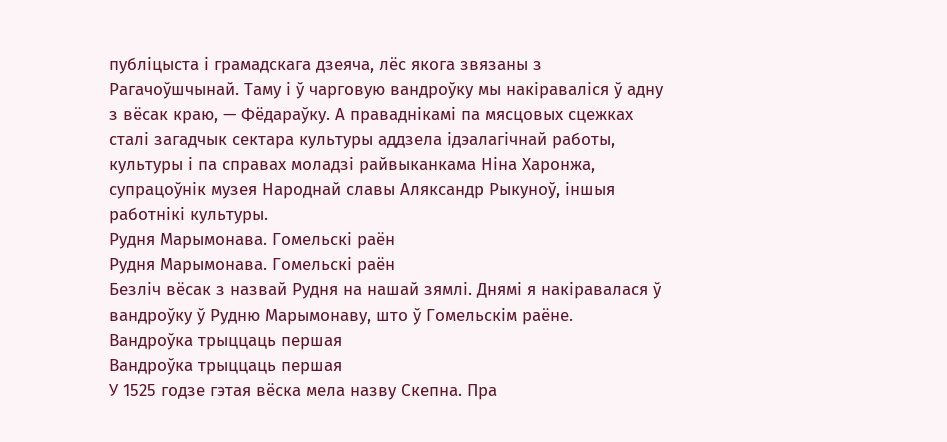публіцыста і грамадскага дзеяча, лёс якога звязаны з Рагачоўшчынай. Таму і ў чарговую вандроўку мы накіраваліся ў адну з вёсак краю, — Фёдараўку. А праваднікамі па мясцовых сцежках сталі загадчык сектара культуры аддзела ідэалагічнай работы, культуры і па справах моладзі райвыканкама Ніна Харонжа, супрацоўнік музея Народнай славы Аляксандр Рыкуноў, іншыя работнікі культуры.
Рудня Марымонава. Гомельскі раён
Рудня Марымонава. Гомельскі раён
Безліч вёсак з назвай Рудня на нашай зямлі. Днямі я накіравалася ў вандроўку ў Рудню Марымонаву, што ў Гомельскім раёне.
Вандроўка трыццаць першая
Вандроўка трыццаць першая
У 1525 годзе гэтая вёска мела назву Скепна. Пра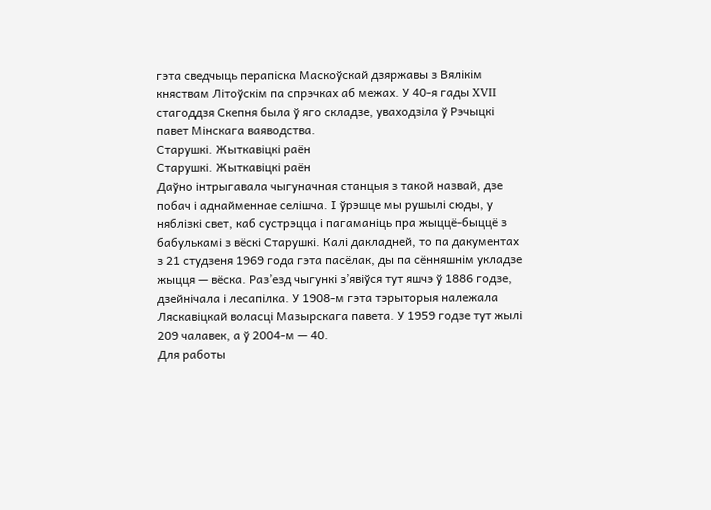гэта сведчыць перапіска Маскоўскай дзяржавы з Вялікім княствам Літоўскім па спрэчках аб межах. У 40-я гады XVII стагоддзя Скепня была ў яго складзе, уваходзіла ў Рэчыцкі павет Мінскага ваяводства.
Старушкі. Жыткавіцкі раён
Старушкі. Жыткавіцкі раён
Даўно інтрыгавала чыгуначная станцыя з такой назвай, дзе побач і аднайменнае селішча. І ўрэшце мы рушылі сюды, у няблізкі свет, каб сустрэцца і пагаманіць пра жыццё-быццё з бабулькамі з вёскі Старушкі. Калі дакладней, то па дакументах з 21 студзеня 1969 года гэта пасёлак, ды па сённяшнім укладзе жыцця — вёска. Раз’езд чыгункі з’явіўся тут яшчэ ў 1886 годзе, дзейнічала і лесапілка. У 1908-м гэта тэрыторыя належала Ляскавіцкай воласці Мазырскага павета. У 1959 годзе тут жылі 209 чалавек, а ў 2004-м — 40.
Для работы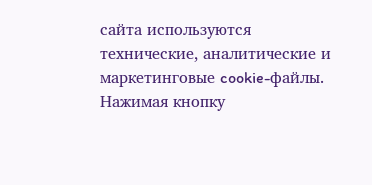сайта используются технические, аналитические и маркетинговые cookie-файлы. Нажимая кнопку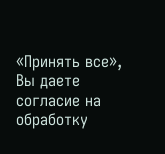«Принять все», Вы даете согласие на обработку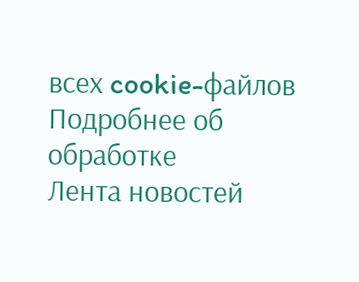всех cookie-файлов Подробнее об обработке
Лента новостей